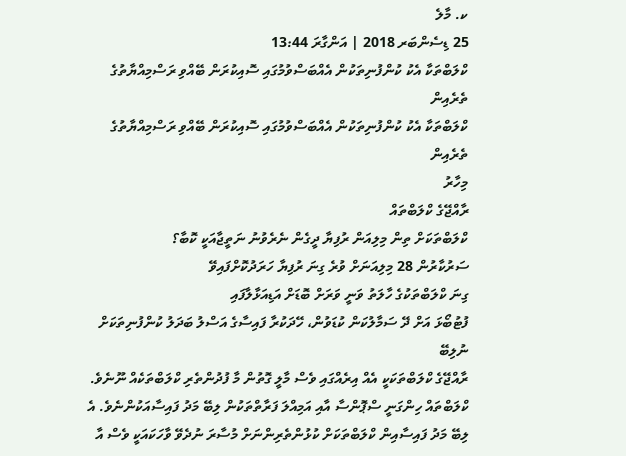ކ. މާލެ
25 ޑިސެންބަރ 2018 | އަންގާރަ 13:44
ކްލަބްތަކާ އެކު ކުންފުނިތަކުން އެއްބަސްވުމުގައި ސޮއިކުރަން ބޭއްވި ރަސްމިއްޔާތުގެ ތެރެއިން
ކްލަބްތަކާ އެކު ކުންފުނިތަކުން އެއްބަސްވުމުގައި ސޮއިކުރަން ބޭއްވި ރަސްމިއްޔާތުގެ ތެރެއިން
މިހާރު
ރާއްޖޭގެ ކްލަބްތައް
ކްލަބްތަކަށް ތިން މިލިއަން ރުފިޔާ ދީގެން ނެރެވުނު ނަތީޖާއަކީ ކޮބާ؟
ސަރުކާރުން 28 މިލިއަނަށް ވުރެ ގިނަ ރުފިޔާ ހަރަދުކޮށްފައިވޭ
ގިނަ ކްލަބްތަކުގެ ހާލަތު ވަނީ ވަރަށް ބޮޑަށް އަޑިއަޅާލާފައި
ފުޓުބޯޅަ އަށް ދޭ ސަމާލުކަން ކުޑަވުން، ހޭދަކުރާ ފައިސާގެ އަސްލު ބަދަލު ކުންފުނިތަކަށް ނުލިބޭ
ރާއްޖޭގެ ކްލަބްތަކަކީ އެއް އިރެއްގައި ވެސް މާލީ ގޮތުން މާ ފުދުންތެރި ކްލަބްތަކެއް ނޫނެވެ. ކްލަބްތައް ހިންގަނީ ސްޕޮންސާ އާއި އަމިއްލަ ފަރާތްތަކުން ލިބޭ މަދު ފައިސާއަކުންނެވެ. އެ ލިބޭ މަދު ފައިސާއިން ކްލަބްތަކަށް ކުޅުންތެރިންނަށް މުސާރަ ނުދެވޭ ވާހަކައަކީ ވެސް އާ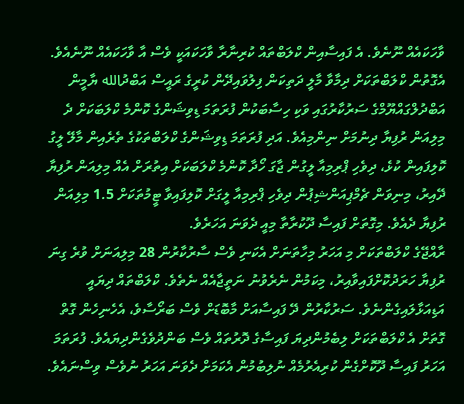ވާހަކައެއް ނޫނެވެ. އެ ފައިސާއިން ކްލަބްތައް ކުރިނާރާ ވާހަކައަކީ ވެސް އާ ވާހަކައެއް ނޫނެއެވެ.
އެގޮތުން ކްލަބްތަކަށް ދިމާވާ މާލީ ދަތިކަން ފިލުވައިދޭން ކުރީގެ ރައީސް އަބްދުالله ޔާމީން އަބްދުލްގައްޔޫމްގެ ސަރުކާރުގައި ވަކި ހިސާބަކުން ފުރަތަމަ ޑިވިޝަންގެ ކޮންމެ ކްލަބަކަށް ދެ މިލިއަން ރުފިޔާ ދިނުމަށް ނިންމިއެވެ. އަދި ފުރަތަމަ ޑިވިޝަންގެ ކްލަބްތަކުގެ ތެރެއިން މާލޭ ލީގު ކޮލިފައިން ކުޅެ، ދިވެހި ޕްރިމިއާ ލީގުން ޖާގަ ހޯދާ ކޮންމެ ކްލަބަކަށް އިތުރަށް އެއް މިލިއަން ރުފިޔާ ދޭއިރު، މިނިވަން ޗެމްޕިއަންޝިޕުން ދިވެހި ޕްރިމިއާ ލީގަށް ކޮލިފައިވާ ޓީމުތަކަށް 1.5 މިލިއަން ރުފިޔާ ދެއެވެ. މިގޮތަށް ފައިސާ ދޫކުރާތާ މިއީ ދެވަނަ އަހަރެވެ.
ރާއްޖޭގެ ކްލަބްތަކަށް މި އަހަރު މިހާތަނަށް އެކަނި ވެސް ސާރުކާރުން 28 މިލިއަނަށް ވުރެ ގިނަ ރުފިޔާ ހަރަދުކޮށްފައިވާއިރު، މިކަމުން ނެރެވުނު ނަތީޖާއެއް ނެތެވެ. ކްލަބްތައް ދިޔައީ އަޑިއަޅާލައިގެންނެވެ. ސަރުކާރުން ދޭ ފައިސާއަށް މާބޮޑަށް ވެސް ބަރޯސާވެ، އެހެނިހެން ގޮތް ގޮތަށް އެ ކްލަބްތަކަށް ލިބެމުންދިޔަ ފައިސާގެ ދޮރުތައް ވެސް ބަންދުވެގެންދިޔައެވެ. ފުރަތަމަ އަހަރު ފައިސާ ދޫކޮށްގެން ކުރިއެރުމެއް ނުލިބުމުން އެކަމަށް ދެވަނަ އަހަރު ނުވެސް ވިސްނައެވެ.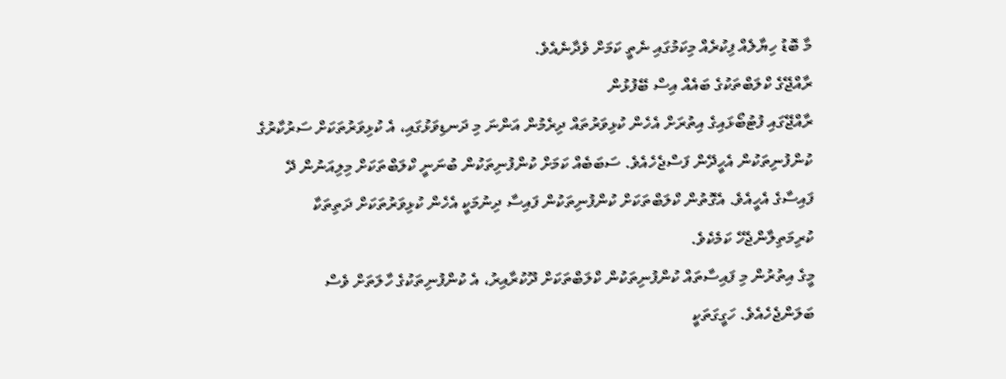މާ ބޮޑު ހިޔާލެއް ފިކުރެއް މިކަމުގައި ނެތީ ކަމަށް ވެދާނެއެވެ.
ރާއްޖޭގެ ކްލަބްތަކުގެ ބައެއް އިސް ބޭފުޅުން
ރާއްޖޭގައި ފުޓުބޯޅައިގެ އިތުރަށް އެހެން ކުޅިވަރުތައް ދިރެމުން އަންނަ މި ދަނޑިވަޅުގައި، އެ ކުޅިވަރުތަކަށް ސަރުކާރުގެ ކުންފުނިތަކުން އެހީދޭން ފަސްޖެހެއެވެ. ސަބަބެއް ކަމަށް ކުންފުނިތަކުން ބުނަނީ ކްލަބްތަކަށް މިލިއަނުން ދޭ ފައިސާގެ އެހީއެވެ. އެގޮތުން ކްލަބްތަކަށް ކުންފުނިތަކުން ފައިސާ ދިނުމަކީ އެހެން ކުޅިވަރުތަކަށް ދަތިތަކާ ކުރިމަތިލާންޖެހޭ ކަމެކެވެ.
މީގެ އިތުރުން މި ފައިސާތައް ކުންފުނިތަކުން ކްލަބްތަކަށް ދޫކުރާއިރު، އެ ކުންފުނިތަކުގެ ހާލަތަށް ވެސް ބަލަންޖެހެއެވެ. ހަގީގަތަކީ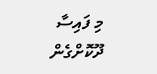މި ފައިސާ ދޫކޮށްގެން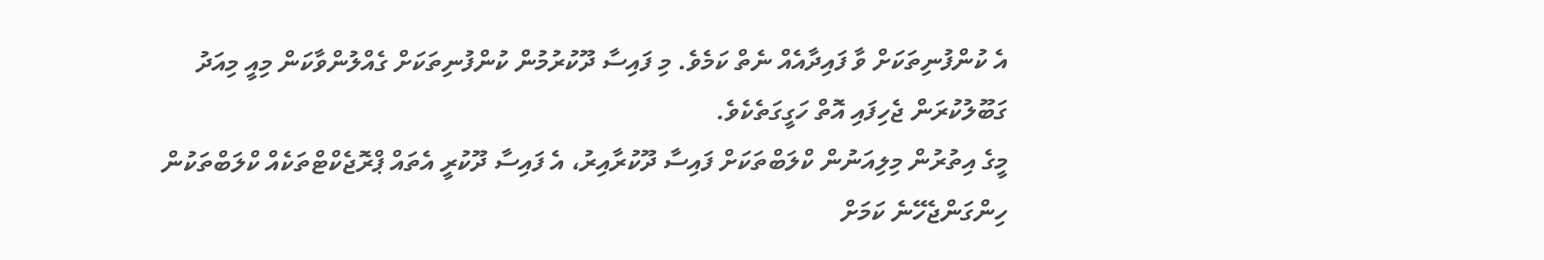އެ ކުންފުނިތަކަށް ވާ ފައިދާއެއް ނެތް ކަމެވެ. މި ފައިސާ ދޫކުރުމުން ކުންފުނިތަކަށް ގެއްލުންވާކަން މިއީ މިއަދު ގަބޫލުކުރަން ޖެހިފައި އޮތް ހަގީގަތެކެވެ.
މީގެ އިތުރުން މިލިއަނުން ކްލަބްތަކަށް ފައިސާ ދޫކުރާއިރު، އެ ފައިސާ ދޫކުރީ އެތައް ޕްރޮޖެކްޓްތަކެއް ކްލަބްތަކުން ހިންގަންޖެހޭނެ ކަމަށް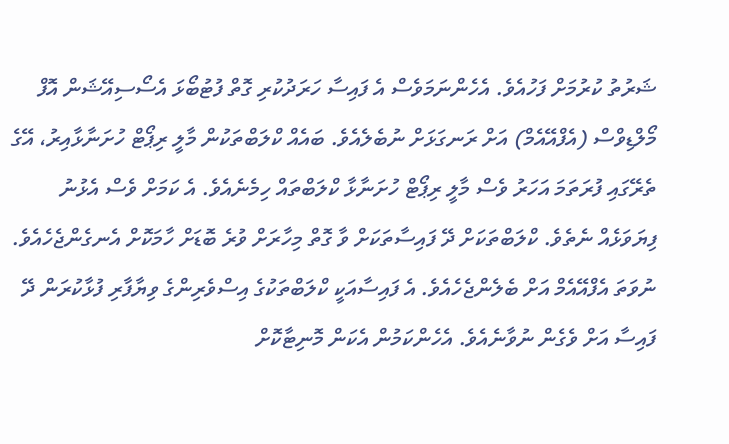ޝަރުތު ކުރުމަށް ފަހުއެވެ. އެހެންނަމަވެސް އެ ފައިސާ ހަރަދުކުރި ގޮތް ފުޓުބޯޅަ އެސޯސިއޭޝަން އޮފް މޯލްޑިވްސް (އެފްއޭއެމް) އަށް ރަނގަޅަށް ނުބެލެއެވެ. ބައެއް ކްލަބްތަކުން މާލީ ރިޕޯޓް ހުށަނާޅާއިރު، އޭގެ ތެރޭގައި ފުރަތަމަ އަހަރު ވެސް މާލީ ރިޕޯޓް ހުށަނާޅާ ކްލަބްތައް ހިމެނެއެވެ. އެ ކަމަށް ވެސް އެޅުނު ފިޔަވަޅެއް ނެތެވެ. ކްލަބްތަކަށް ދޭ ފައިސާތަކަށް ވާ ގޮތް މިހާރަށް ވުރެ ބޮޑަށް ހާމަކޮށް އެނގެންޖެހެއެވެ. ނުވަތަ އެފްއޭއެމް އަށް ބެލެންޖެހެއެވެ. އެ ފައިސާއަކީ ކްލަބްތަކުގެ އިސްވެރިންގެ ވިޔާފާރި ފުޅާކުރަން ދޭ ފައިސާ އަށް ވެގެން ނުވާނެއެވެ. އެހެންކަމުން އެކަން މޮނިޓާކޮށް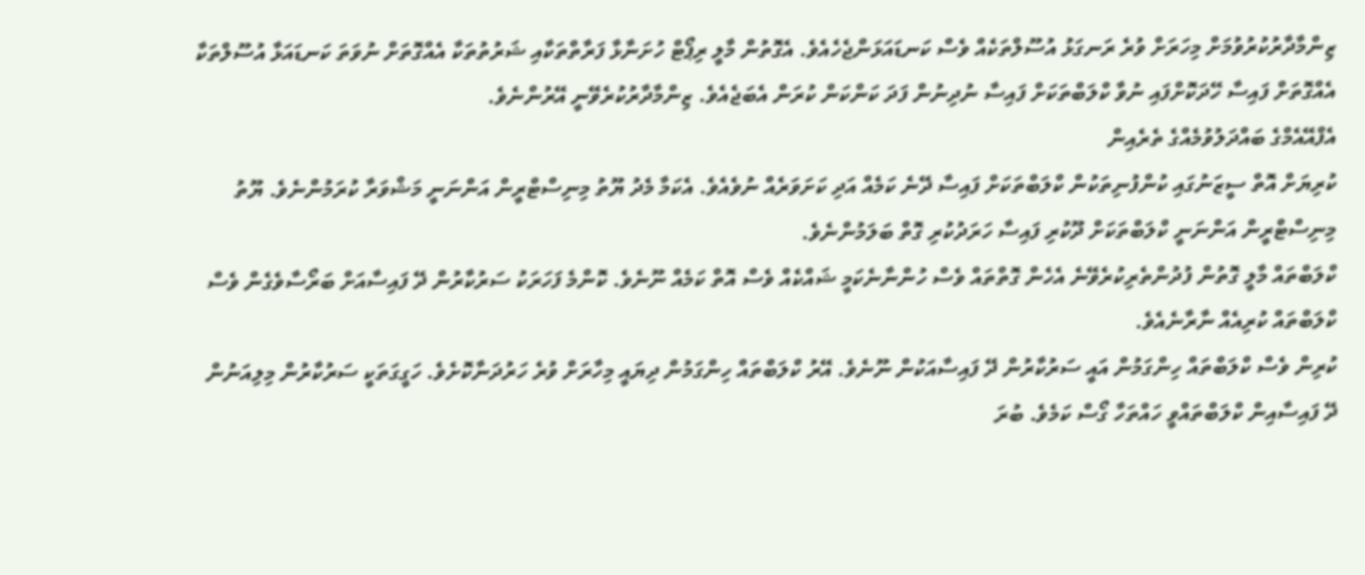ޒިންމާދާރުކުރުވުމަށް މިހަރަށް ވުރެ ރަނގަޅު އުސޫލްތަކެއް ވެސް ކަނޑައަޅަންޖެހެއެވެ. އެގޮތުން މާލީ ރިޕޯޓް ހުށަނާޅާ ފަރާތްތަކާއި ޝަރުތުތަކާ އެއްގޮތަށް ނުވަތަ ކަނޑައަޅާ އުސޫލްތަކާ އެއްގޮތަށް ފައިސާ ހޭދަކޮށްފައި ނުވާ ކްލަބްތަކަށް ފައިސާ ނުދިނުން ފަދަ ކަންކަން ކުރަން އެބަޖެއެވެ. ޒިންމާދާރުކުރެވޭނީ އޭރުންނެވެ.
އެފްއޭއެމްގެ ބައްދަލުވުމެއްގެ ތެރެއިން
ކުރިޔަށް އޮތް ސީޒަނުގައި ކުންފުނިތަކުން ކްލަބްތަކަށް ފައިސާ ދޭނެ ކަމެއް އަދި ކަށަވަރެއް ނުވެއެވެ. އެކަމާ މެދު ޔޫތު މިނިސްޓްރީން އަންނަނީ މަޝްވަރާ ކުރަމުންނެވެ. ޔޫތު މިނިސްޓްރީން އަންނަނީ ކްލަބްތަކަށް ދޫކުރި ފައިސާ ހަރަދުކުރި ގޮތް ބަލަމުންނެވެ.
ކްލަބްތައް މާލީ ގޮތުން ފުދުންތެރިކުރެވޭނެ އެހެން ގޮތްތައް ވެސް ހުންނާނެކަމީ ޝައްކެއް ވެސް އޮތް ކަމެއް ނޫނެވެ. ކޮންމެ ފަހަރަކު ސަރުކާރުން ދޭ ފައިސާއަށް ބަރޯސާވެގެން ވެސް ކްލަބްތައް ކުރިއެއް ނާރާނެއެވެ.
ކުރިން ވެސް ކްލަބްތައް ހިންގަމުން އައީ ސަރުކާރުން ދޭ ފައިސާއަކުން ނޫނެވެ. އޭރު ކްލަބްތައް ހިންގަމުން ދިޔައީ މިހާރަށް ވުރެ ހަރުދަނާކޮށެވެ. ހަގީގަތަކީ ސަރުކާރުން މިލިއަނުން ދޭ ފައިސާއިން ކްލަބްތައްވީ ހައްތަހާ ގޯސް ކަމެވެ. ބުރަ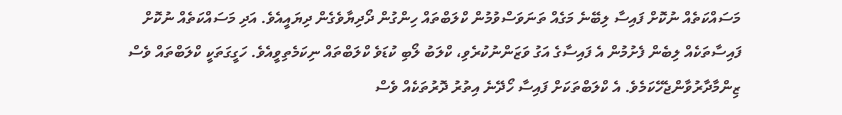މަސައްކަތެއް ނުކޮށް ފައިސާ ލިބޭނެ މަގެއް ތަނަވަސްވުމުން ކްލަބްތައް ހިންގުން ދޯދިޔާވެގެން ދިޔައީއެވެ. އަދި މަސައްކަތެއް ނުކޮށް ފައިސާތަކެއް ލިބެން ފެށުމުން އެ ފައިސާގެ އަގު ވަޒަންނުކުރެވި، ކްލަބު ލޯބި ކުޑަވެ ކްލަބްތައް ނިކަމެތިވީއެވެ. ހަގީގަތަކީ ކްލަބްތައް ވެސް ޒިންމާދާރުވާންޖެހޭކަމެވެ. އެ ކްލަބްތަކަށް ފައިސާ ހޯދޭނެ އިތުރު ދޮރުތަކެއް ވެސް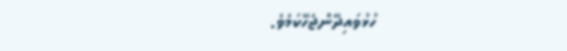ހުޅުވައިދޭންޖެހޭކަމެވެ.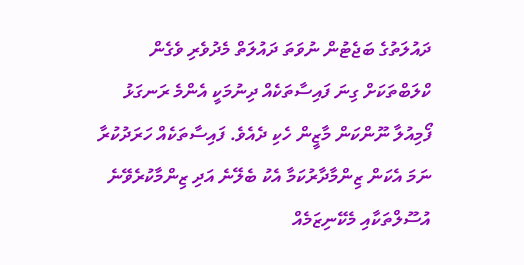ދައުލަތުގެ ބަޖެޓުން ނުވަތަ ދައުލަތް މެދުވެރި ވެގެން ކްލަބްތަކަށް ގިނަ ފައިސާތަކެއް ދިނުމަކީ އެންމެ ރަނގަޅު ފޯމިއުލާ ނޫންކަން މާޒީން ހެކި ދެއެވެ. ފައިސާތަކެއް ހަރަދުކުރާ ނަމަ އެކަން ޒިންމާދާރުކަމާ އެކު ބެލޭނެ އަދި ޒިންމާކުރެވޭނެ އުސޫލްތަކާއި މެކޭނިޒަމެއް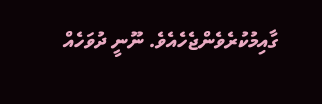ގާއިމުކުރެވެންޖެހެއެވެ. ނޫނީ ދުވަހެއް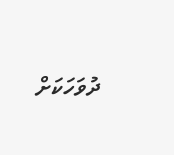ދުވަހަކަށް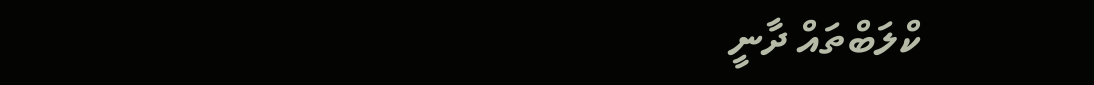ކްލަބްތައް ދާނީ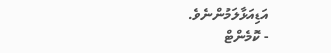އަޑިއަޅާލަމުންނެވެ.
- ކޮމެންޓް